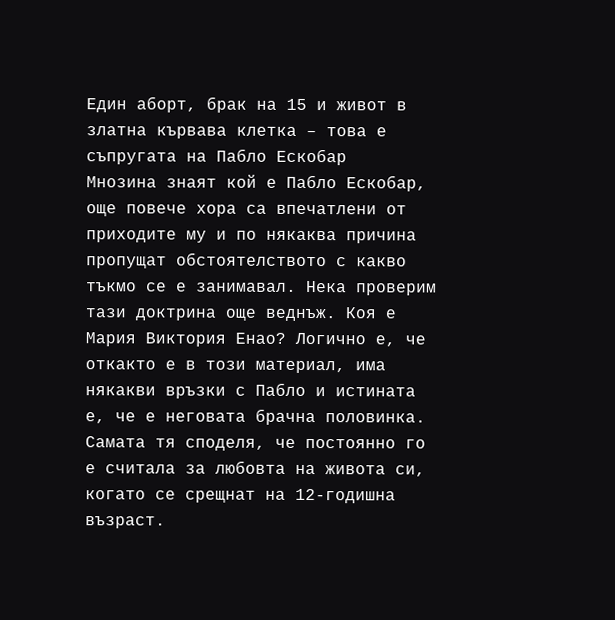Един аборт, брак на 15 и живот в златна кървава клетка – това е съпругата на Пабло Ескобар
Мнозина знаят кой е Пабло Ескобар, още повече хора са впечатлени от приходите му и по някаква причина пропущат обстоятелството с какво тъкмо се е занимавал. Нека проверим тази доктрина още веднъж. Коя е Мария Виктория Eнао? Логично е, че откакто е в този материал, има някакви връзки с Пабло и истината е, че е неговата брачна половинка. Самата тя споделя, че постоянно го е считала за любовта на живота си, когато се срещнат на 12-годишна възраст.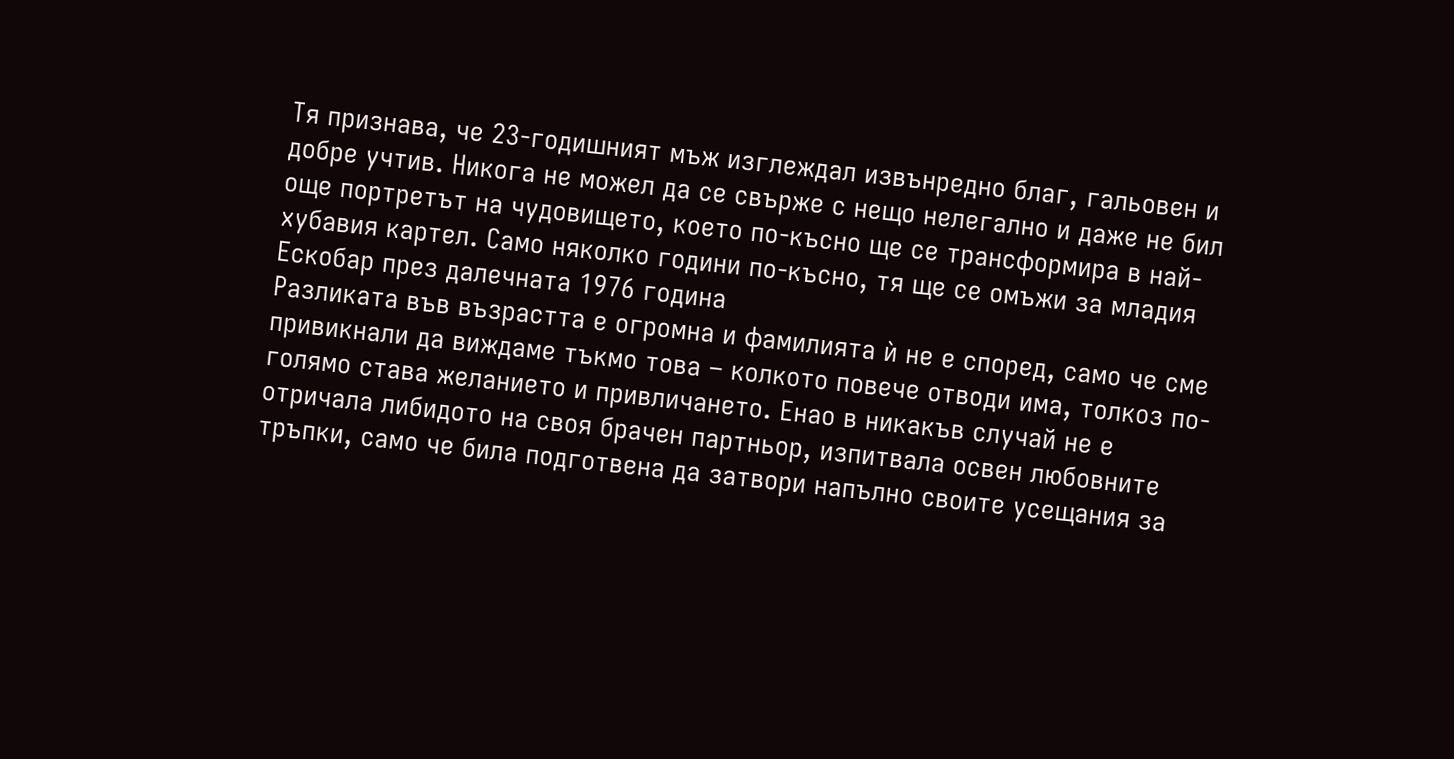Тя признава, че 23-годишният мъж изглеждал извънредно благ, гальовен и добре учтив. Никога не можел да се свърже с нещо нелегално и даже не бил още портретът на чудовището, което по-късно ще се трансформира в най-хубавия картел. Само няколко години по-късно, тя ще се омъжи за младия Ескобар през далечната 1976 година
Разликата във възрастта е огромна и фамилията ѝ не е според, само че сме привикнали да виждаме тъкмо това – колкото повече отводи има, толкоз по-голямо става желанието и привличането. Енао в никакъв случай не е отричала либидото на своя брачен партньор, изпитвала освен любовните тръпки, само че била подготвена да затвори напълно своите усещания за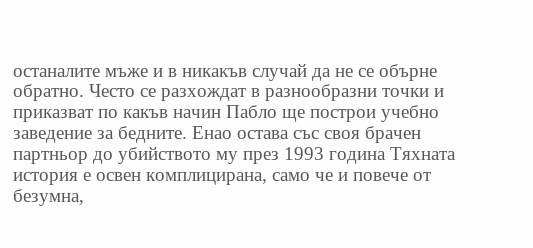останалите мъже и в никакъв случай да не се обърне обратно. Често се разхождат в разнообразни точки и приказват по какъв начин Пабло ще построи учебно заведение за бедните. Енао остава със своя брачен партньор до убийството му през 1993 година Тяхната история е освен комплицирана, само че и повече от безумна,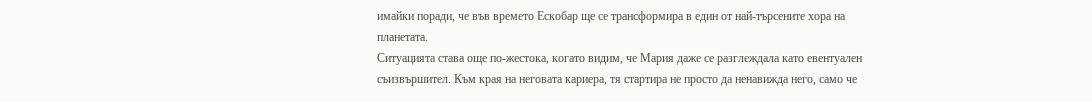имайки поради, че във времето Ескобар ще се трансформира в един от най-търсените хора на планетата.
Ситуацията става още по-жестока, когато видим, че Мария даже се разглеждала като евентуален съизвършител. Към края на неговата кариера, тя стартира не просто да ненавижда него, само че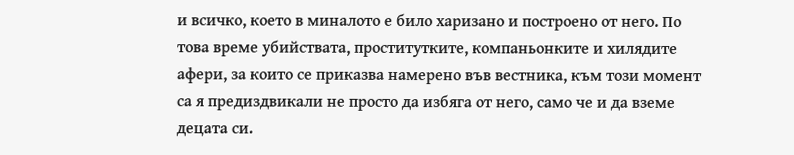и всичко, което в миналото е било харизано и построено от него. По това време убийствата, проститутките, компаньонките и хилядите афери, за които се приказва намерено във вестника, към този момент са я предиздвикали не просто да избяга от него, само че и да вземе децата си.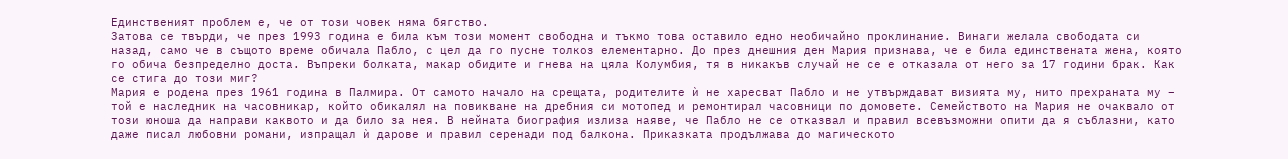Единственият проблем е, че от този човек няма бягство.
Затова се твърди, че през 1993 година е била към този момент свободна и тъкмо това оставило едно необичайно проклинание. Винаги желала свободата си назад, само че в същото време обичала Пабло, с цел да го пусне толкоз елементарно. До през днешния ден Мария признава, че е била единствената жена, която го обича безпределно доста. Въпреки болката, макар обидите и гнева на цяла Колумбия, тя в никакъв случай не се е отказала от него за 17 години брак. Как се стига до този миг?
Мария е родена през 1961 година в Палмира. От самото начало на срещата, родителите ѝ не харесват Пабло и не утвърждават визията му, нито прехраната му – той е наследник на часовникар, който обикалял на повикване на дребния си мотопед и ремонтирал часовници по домовете. Семейството на Мария не очаквало от този юноша да направи каквото и да било за нея. В нейната биография излиза наяве, че Пабло не се отказвал и правил всевъзможни опити да я съблазни, като даже писал любовни романи, изпращал ѝ дарове и правил серенади под балкона. Приказката продължава до магическото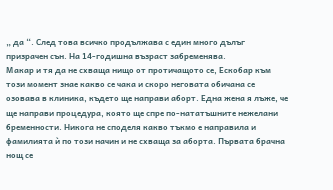„ да “. След това всичко продължава с един много дълъг призрачен сън. На 14-годишна възраст забременява.
Макар и тя да не схваща нищо от протичащото се, Ескобар към този момент знае какво се чака и скоро неговата обичана се озовава в клиника, където ще направи аборт. Една жена я лъже, че ще направи процедура, която ще спре по-нататъшните нежелани бременности. Никога не споделя какво тъкмо е направила и фамилията ѝ по този начин и не схваща за аборта. Първата брачна нощ се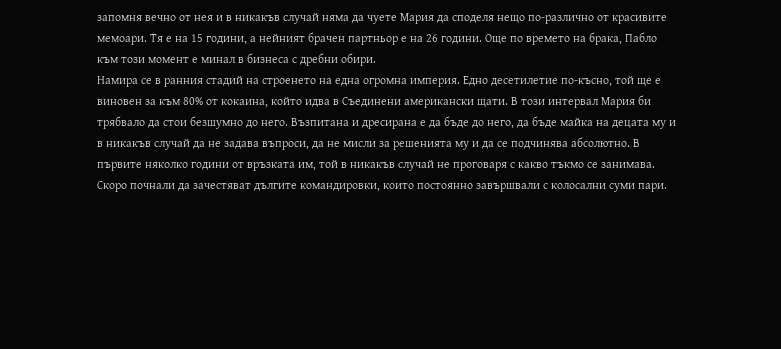запомня вечно от нея и в никакъв случай няма да чуете Мария да споделя нещо по-различно от красивите мемоари. Тя е на 15 години, а нейният брачен партньор е на 26 години. Още по времето на брака, Пабло към този момент е минал в бизнеса с дребни обири.
Намира се в ранния стадий на строенето на една огромна империя. Едно десетилетие по-късно, той ще е виновен за към 80% от кокаина, който идва в Съединени американски щати. В този интервал Мария би трябвало да стои безшумно до него. Възпитана и дресирана е да бъде до него, да бъде майка на децата му и в никакъв случай да не задава въпроси, да не мисли за решенията му и да се подчинява абсолютно. В първите няколко години от връзката им, той в никакъв случай не проговаря с какво тъкмо се занимава. Скоро почнали да зачестяват дългите командировки, които постоянно завършвали с колосални суми пари.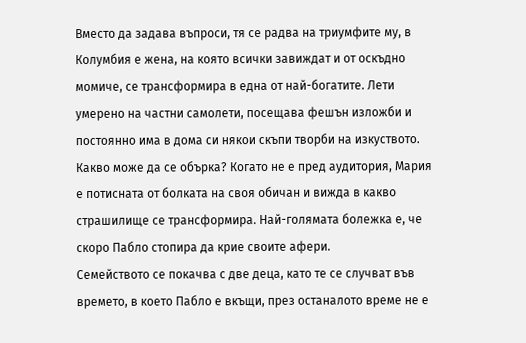Вместо да задава въпроси, тя се радва на триумфите му, в Колумбия е жена, на която всички завиждат и от оскъдно момиче, се трансформира в една от най-богатите. Лети умерено на частни самолети, посещава фешън изложби и постоянно има в дома си някои скъпи творби на изкуството. Какво може да се обърка? Когато не е пред аудитория, Мария е потисната от болката на своя обичан и вижда в какво страшилище се трансформира. Най-голямата болежка е, че скоро Пабло стопира да крие своите афери.
Семейството се покачва с две деца, като те се случват във времето, в което Пабло е вкъщи, през останалото време не е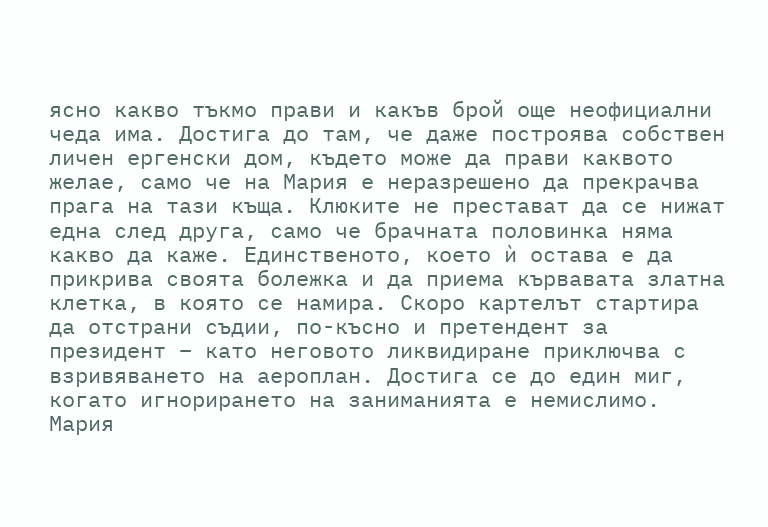ясно какво тъкмо прави и какъв брой още неофициални чеда има. Достига до там, че даже построява собствен личен ергенски дом, където може да прави каквото желае, само че на Мария е неразрешено да прекрачва прага на тази къща. Клюките не престават да се нижат една след друга, само че брачната половинка няма какво да каже. Единственото, което ѝ остава е да прикрива своята болежка и да приема кървавата златна клетка, в която се намира. Скоро картелът стартира да отстрани съдии, по-късно и претендент за президент – като неговото ликвидиране приключва с взривяването на аероплан. Достига се до един миг, когато игнорирането на заниманията е немислимо. Мария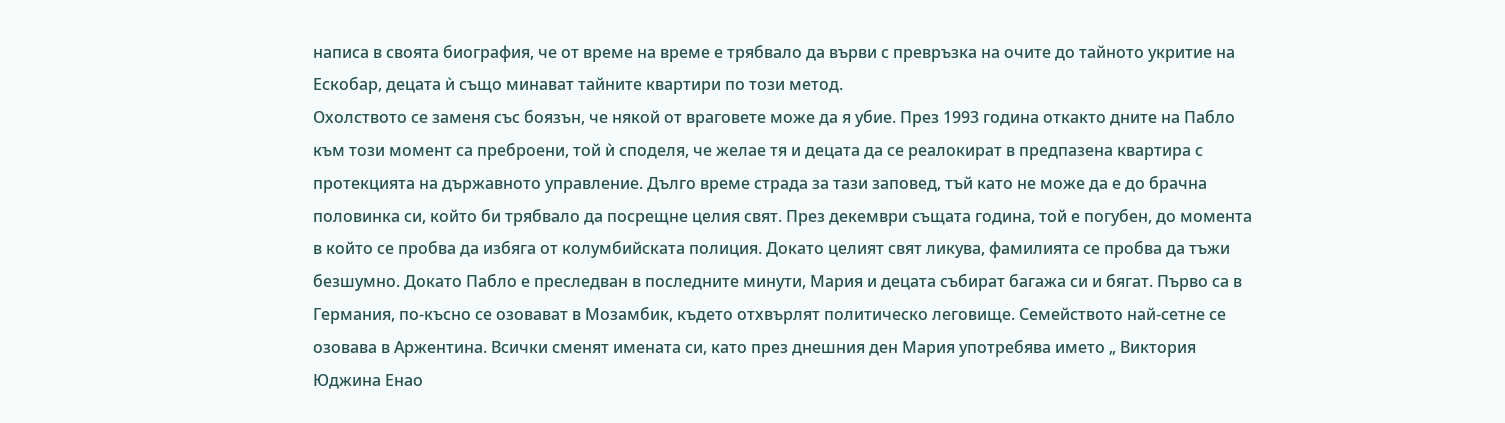написа в своята биография, че от време на време е трябвало да върви с превръзка на очите до тайното укритие на Ескобар, децата ѝ също минават тайните квартири по този метод.
Охолството се заменя със боязън, че някой от враговете може да я убие. През 1993 година откакто дните на Пабло към този момент са преброени, той ѝ споделя, че желае тя и децата да се реалокират в предпазена квартира с протекцията на държавното управление. Дълго време страда за тази заповед, тъй като не може да е до брачна половинка си, който би трябвало да посрещне целия свят. През декември същата година, той е погубен, до момента в който се пробва да избяга от колумбийската полиция. Докато целият свят ликува, фамилията се пробва да тъжи безшумно. Докато Пабло е преследван в последните минути, Мария и децата събират багажа си и бягат. Първо са в Германия, по-късно се озовават в Мозамбик, където отхвърлят политическо леговище. Семейството най-сетне се озовава в Аржентина. Всички сменят имената си, като през днешния ден Мария употребява името „ Виктория Юджина Енао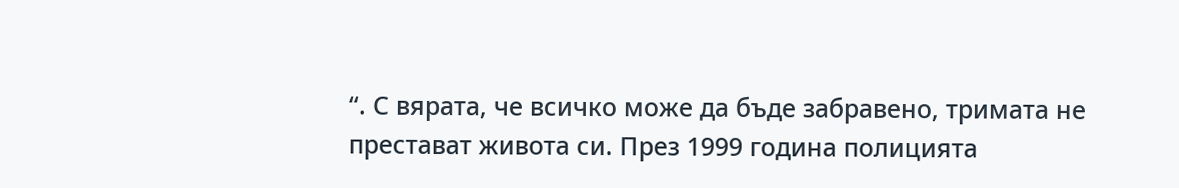“. С вярата, че всичко може да бъде забравено, тримата не престават живота си. През 1999 година полицията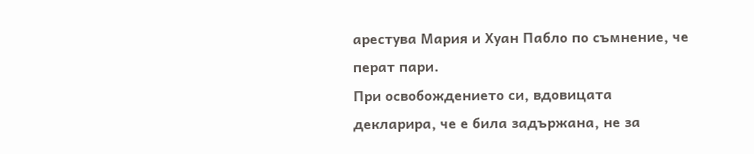арестува Мария и Хуан Пабло по съмнение, че перат пари.
При освобождението си, вдовицата декларира, че е била задържана, не за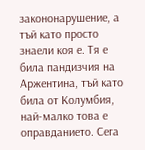закононарушение, а тъй като просто знаели коя е. Тя е била пандизчия на Аржентина, тъй като била от Колумбия, най-малко това е оправданието. Сега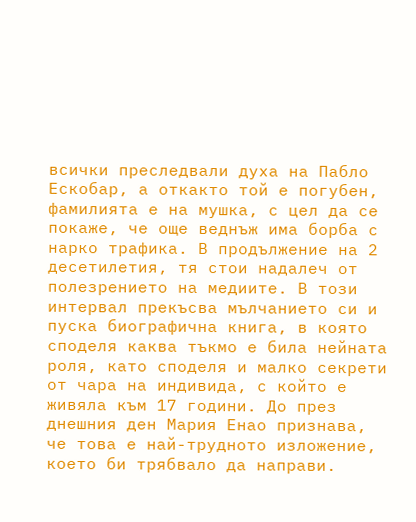всички преследвали духа на Пабло Ескобар, а откакто той е погубен, фамилията е на мушка, с цел да се покаже, че още веднъж има борба с нарко трафика. В продължение на 2 десетилетия, тя стои надалеч от полезрението на медиите. В този интервал прекъсва мълчанието си и пуска биографична книга, в която споделя каква тъкмо е била нейната роля, като споделя и малко секрети от чара на индивида, с който е живяла към 17 години. До през днешния ден Мария Енао признава, че това е най-трудното изложение, което би трябвало да направи.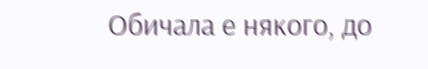Обичала е някого, до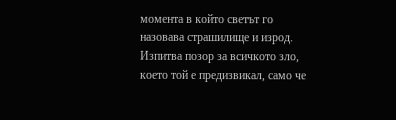момента в който светът го назовава страшилище и изрод.
Изпитва позор за всичкото зло, което той е предизвикал, само че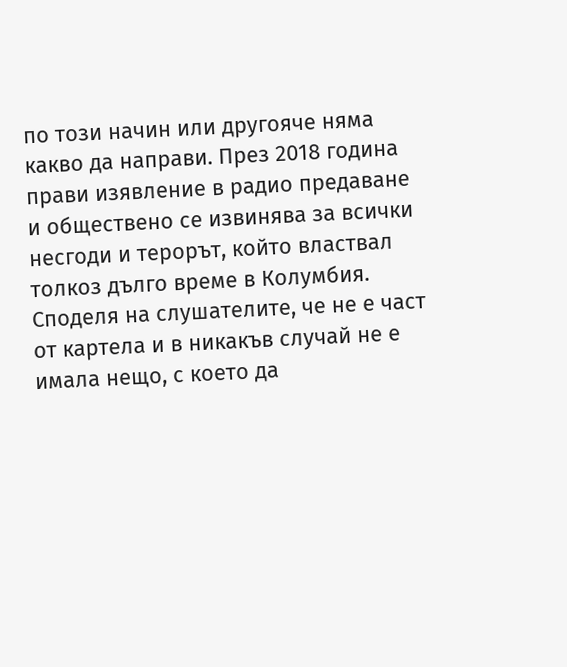по този начин или другояче няма какво да направи. През 2018 година прави изявление в радио предаване и обществено се извинява за всички несгоди и терорът, който властвал толкоз дълго време в Колумбия. Споделя на слушателите, че не е част от картела и в никакъв случай не е имала нещо, с което да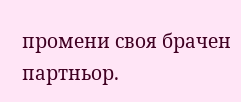промени своя брачен партньор.